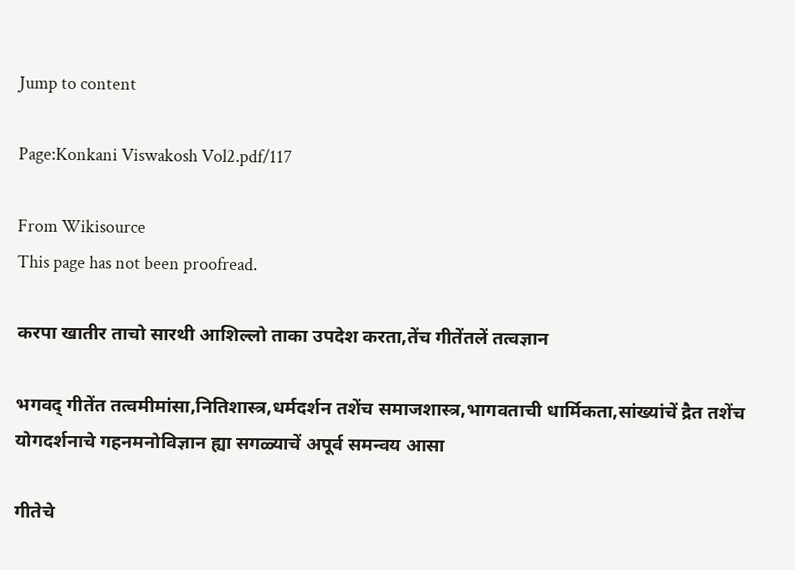Jump to content

Page:Konkani Viswakosh Vol2.pdf/117

From Wikisource
This page has not been proofread.

करपा खातीर ताचो सारथी आशिल्लो ताका उपदेश करता,तेंच गीतेंतलें तत्वज्ञान

भगवद् गीतेंत तत्वमीमांसा,नितिशास्त्र,धर्मदर्शन तशेंच समाजशास्त्र,भागवताची धार्मिकता,सांख्यांचें द्रैत तशेंच योगदर्शनाचे गहनमनोविज्ञान ह्या सगळ्याचें अपूर्व समन्वय आसा

गीतेचे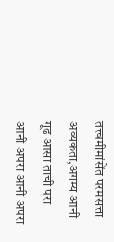तत्त्वमीमांसेंत परमसत्ता अव्यकता,अगम्य आनी गूढ आसा ताची परा आनी अपरा आनी अपरा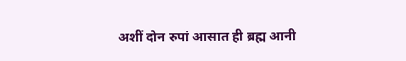अशीं दोन रुपां आसात ही ब्रह्म आनी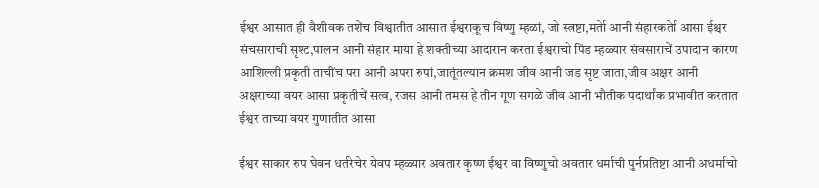ईश्वर आसात ही वैशीवक तशेंच विश्वातीत आसात ईश्वराकूच विष्णु म्हळां, जो स्त्रष्टा,मर्तेा आनी संहारकर्तेा आसा ईश्चर संचसाराची सृश्ट,पालन आनी संहार माया हे शक्तीच्या आदारान करता ईश्वराचो पिंड म्हळ्यार संवसाराचें उपादान कारण आशिल्ली प्रकृती ताचींच परा आनी अपरा रुपां,जातूंतल्यान क्रमश जीव आनी जड सृष्ट जाता,जीव अक्षर आनी अक्षराच्या वयर आसा प्रकृतीचें सत्व, रजस आनी तमस हे तीन गूण सगळे जीव आनी भौतीक पदार्थांक प्रभावीत करतात ईश्वर ताच्या वयर गुणातीत आसा

ईश्वर साकार रुप घेवन धर्तरेचेर येवप म्हळ्यार अवतार कृष्ण ईश्वर वा विष्णुचो अवतार धर्माची पुर्नप्रतिष्टा आनी अधर्माचो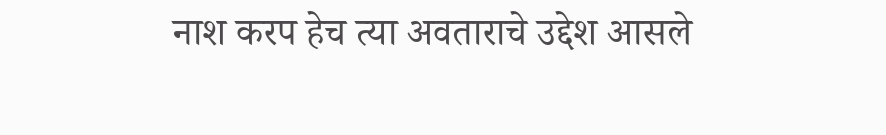नाश करप हेच त्या अवताराचे उद्देश आसले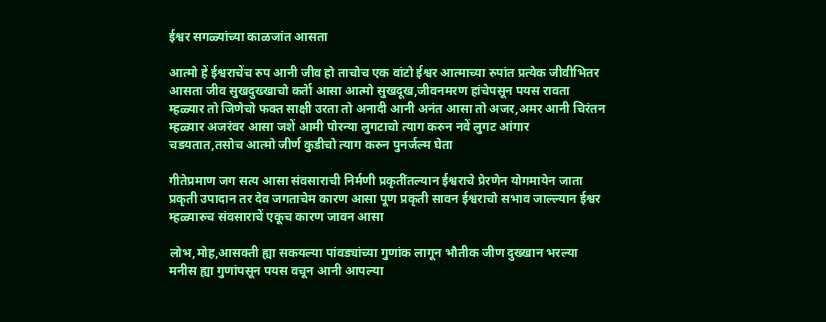ईश्वर सगळ्यांच्या काळजांत आसता

आत्मो हें ईश्वराचेंच रुप आनी जीव हो ताचोच एक वांटो ईश्वर आत्माच्या रुपांत प्रत्येक जीवीभितर आसता जीव सुखदुख्खाचो कर्तेा आसा आत्मो सुखदूख,जीवनमरण हांचेपसून पयस रावता म्हळ्यार तो जिणेचो फक्त साक्षी उरता तो अनादी आनी अनंत आसा तो अजर,अमर आनी चिरंतन म्हळ्यार अजरंवर आसा जशें आमी पोरन्या लुगटाचो त्याग करुन नवें लुगट आंगार चडयतात,तसोच आत्मो जीर्ण कुडीचो त्याग करुन पुनर्जल्म घेता

गीतेप्रमाण जग सत्य आसा संवसाराची निर्मणी प्रकृतींतल्यान ईश्वराचे प्रेरणेन योगमायेन जाता प्रकृती उपादान तर देव जगताचेम कारण आसा पूण प्रकृती सावन ईश्वराचो सभाव जाल्ल्यान ईश्वर म्हळ्यारुच संवसाराचें एकूच कारण जावन आसा

लोभ,मोह,आसक्ती ह्या सकयल्या पांवड्यांच्या गुणांक लागून भौतीक जीण दुख्खान भरल्या मनीस ह्या गुणांपसून पयस वचून आनी आपल्या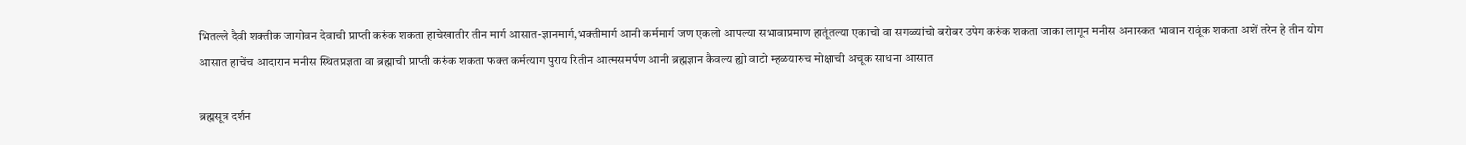भितल्ले दैवी शक्तीक जागोवन देवाची प्राप्ती करुंक शकता हाचेखातीर तीन मार्ग आसात-ज्ञानमार्ग,भक्तीमार्ग आनी कर्ममार्ग जण एकलो आपल्या सभावाप्रमाण हातूंतल्या एकाचो वा सगळ्यांचो बरोबर उपेग करुंक शकता जाका लागून मनीस अनास्कत भावान रावूंक शकता अशें तरेन हे तीन योग आसात हाचेंच आदारान मनीस स्थितप्रज्ञता वा ब्रह्माची प्राप्ती करुंक शकता फक्त कर्मत्याग पुराय रितीन आत्मसमर्पण आनी ब्रह्मज्ञान कैवल्य ह्यो वाटो म्हळयारुच मोक्षाची अचूक साधना आसात

ब्रह्मसूत्र दर्शन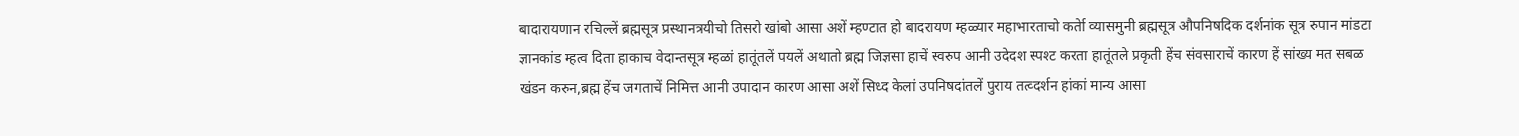बादारायणान रचिल्लें ब्रह्मसूत्र प्रस्थानत्रयीचो तिसरो खांबो आसा अशें म्हण्टात हो बादरायण म्हळ्यार महाभारताचो कर्तेा व्यासमुनी ब्रह्मसूत्र औपनिषदिक दर्शनांक सूत्र रुपान मांडटा ज्ञानकांड म्हत्व दिता हाकाच वेदान्तसूत्र म्हळां हातूंतलें पयलें अथातो ब्रह्म जिज्ञसा हाचें स्वरुप आनी उदेदश स्पश्ट करता हातूंतले प्रकृती हेंच संवसाराचें कारण हें सांख्य मत सबळ खंडन करुन,ब्रह्म हेंच जगताचें निमित्त आनी उपादान कारण आसा अशें सिध्द केलां उपनिषदांतलें पुराय तत्व्दर्शन हांकां मान्य आसा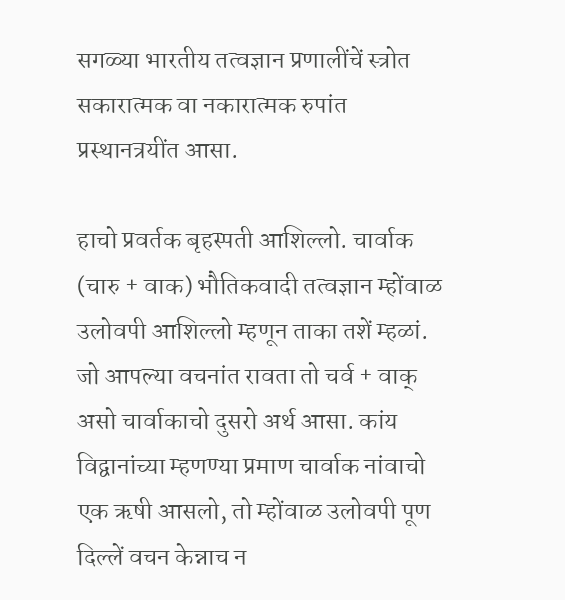सगळ्या भारतीय तत्वज्ञान प्रणालींचें स्त्रोत सकारात्मक वा नकारात्मक रुपांत प्रस्थानत्रयींत आसा.

हाचो प्रवर्तक बृहस्पती आशिल्लो. चार्वाक (चारु + वाक) भौतिकवादी तत्वज्ञान म्होंवाळ उलोवपी आशिल्लो म्हणून ताका तशें म्हळां. जो आपल्या वचनांत रावता तो चर्व + वाक् असो चार्वाकाचो दुसरो अर्थ आसा. कांय विद्वानांच्या म्हणण्या प्रमाण चार्वाक नांवाचो एक ऋषी आसलो, तो म्होंवाळ उलोवपी पूण दिल्लें वचन केन्नाच न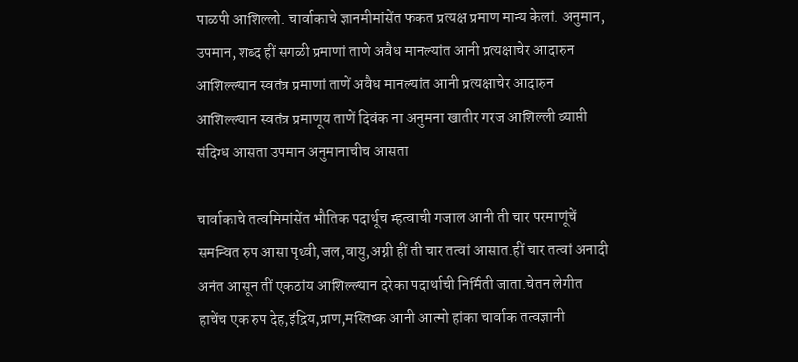पाळपी आशिल्लो. चार्वाकाचे ज्ञानमीमांसेंत फकत प्रत्यक्ष प्रमाण मान्य केलां. अनुमान, उपमान, शब्द हीं सगळी प्रमाणां ताणे अवैध मानल्यांत आनी प्रत्यक्षाचेर आदारुन आशिल्ल्यान स्वतंत्र प्रमाणां ताणें अवैध मानल्यांत आनी प्रत्यक्षाचेर आदारुन आशिल्ल्यान स्वतंत्र प्रमाणूय ताणें दिवंक ना अनुमना खातीर गरज आशिल्ली व्याप्ती संदिग्ध आसता उपमान अनुमानाचीच आसता

चार्वाकाचे तत्वमिमांसेंत भौतिक पदार्थूच म्हत्वाची गजाल आनी ती चार परमाणूंचें समन्वित रुप आसा पृथ्वी,जल,वायु,अग्नी हीं ती चार तत्वां आसात.हीं चार तत्वां अनादी अनंत आसून तीं एकठांय आशिल्ल्यान दरेका पदार्थाची निर्मिती जाता.चेतन लेगीत हाचेंच एक रुप देह,इंद्रिय,प्राण,मस्तिष्क आनी आत्मो हांका चार्वाक तत्वज्ञानी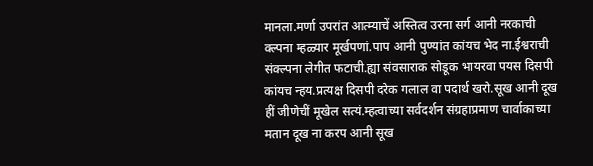मानला.मर्णा उपरांत आत्म्याचें अस्तित्व उरना सर्ग आनी नरकाची क्ल्पना म्हळ्यार मूर्खपणां.पाप आनी पुण्यांत कांयच भेद ना.ईश्वराची संक्ल्पना लेगीत फटाची.ह्या संवसाराक सोडूक भायरवा पयस दिसपी कांयच न्हय.प्रत्यक्ष दिसपी दरेक गलाल वा पदार्थ खरो.सूख आनी दूख हीं जीणेचीं मूखेल सत्यं.म्हत्वाच्या सर्वदर्शन संग्रहाप्रमाण चार्वाकाच्या मतान दूख ना करप आनी सूख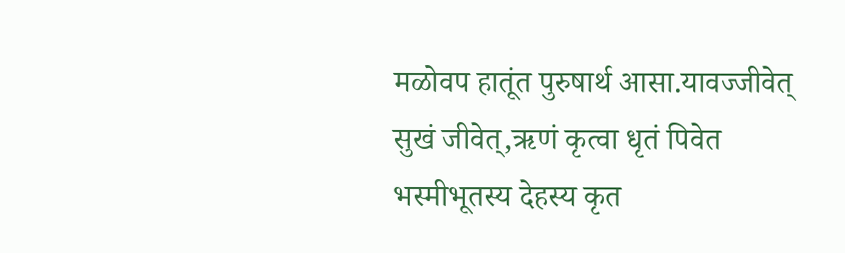मळोवप हातूंत पुरुषार्थ आसा.यावज्जीवेत् सुखं जीवेत्,ऋणं कृत्वा धृतं पिवेत भस्मीभूतस्य देहस्य कृत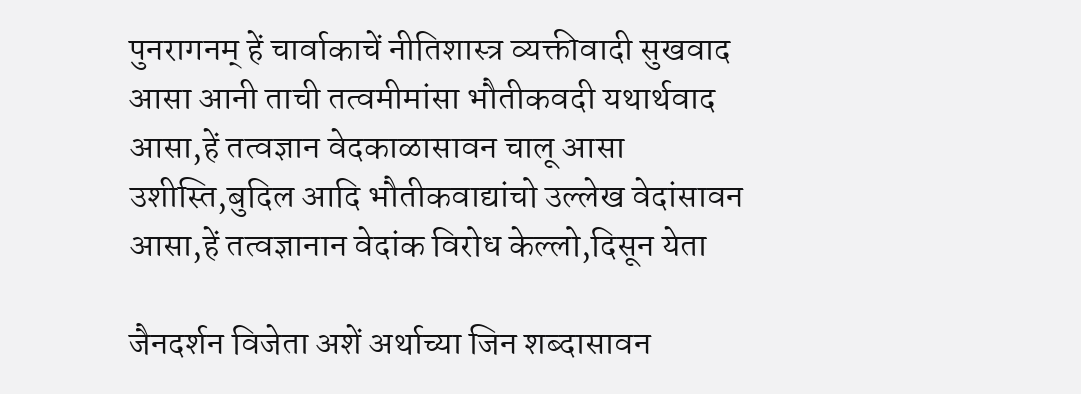पुनरागनम् हें चार्वाकाचें नीतिशास्त्र व्यक्तीवादी सुखवाद आसा आनी ताची तत्वमीमांसा भौतीकवदी यथार्थवाद आसा,हें तत्वज्ञान वेदकाळासावन चालू आसा उशीस्ति,बुदिल आदि भौतीकवाद्यांचो उल्लेख वेदांसावन आसा,हें तत्वज्ञानान वेदांक विरोध केल्लो,दिसून येता

जैनदर्शन विजेता अशें अर्थाच्या जिन शब्दासावन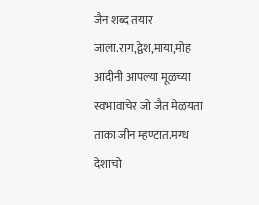जैन शब्द तयार जाला.राग,द्वेश,माया,मोह आदीनी आपल्या मूळच्या स्वभावाचेर जो जैत मेळयता ताका जीन म्हण्टात.मग्ध देशाचो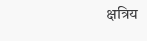क्षत्रिय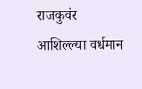राजकुवंर आशिल्ल्या वर्धमान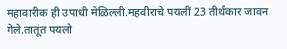महावारीक ही उपाधी मेळिल्ली.महवीराचे पयलीं 23 तीर्थंकार जावन गेले.तातूंत पयलो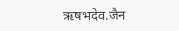ऋषभदेव.जैन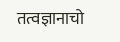तत्वज्ञानाचो